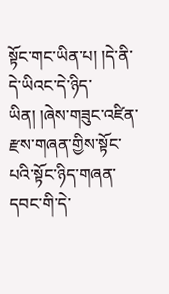སྟོང་གང་ཡིན་པ། །དེ་ནི་དེ་ཡིའང་དེ་ཉིད་ཡིན། །ཞེས་གཟུང་འཛིན་རྫས་གཞན་གྱིས་སྟོང་པའི་སྟོང་ཉིད་གཞན་དབང་གི་དེ་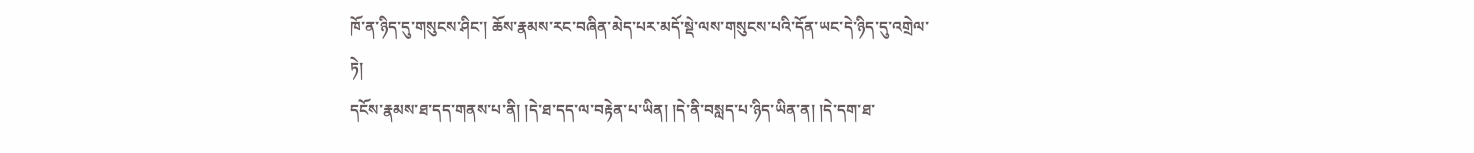ཁོ་ན་ཉིད་དུ་གསུངས་ཤིང་། ཆོས་རྣམས་རང་བཞིན་མེད་པར་མདོ་སྡེ་ལས་གསུངས་པའི་དོན་ཡང་དེ་ཉིད་དུ་འགྲེལ་ཏེ།
དངོས་རྣམས་ཐ་དད་གནས་པ་ནི། །དེ་ཐ་དད་ལ་བརྟེན་པ་ཡིན། །དེ་ནི་བསླད་པ་ཉིད་ཡིན་ན། །དེ་དག་ཐ་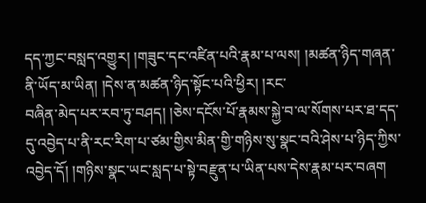དད་ཀྱང་བསླད་འགྱུར། །གཟུང་དང་འཛིན་པའི་རྣམ་པ་ལས། །མཚན་ཉིད་གཞན་ནི་ཡོད་མ་ཡིན། །དེས་ན་མཚན་ཉིད་སྟོང་པའི་ཕྱིར། །རང་
བཞིན་མེད་པར་རབ་ཏུ་བཤད། །ཅེས་དངོས་པོ་རྣམས་སྐྱེ་བ་ལ་སོགས་པར་ཐ་དད་དུ་འབྱེད་པ་ནི་རང་རིག་པ་ཙམ་གྱིས་མིན་གྱི་གཉིས་སུ་སྣང་བའི་ཤེས་པ་ཉིད་ཀྱིས་འབྱེད་དོ། །གཉིས་སྣང་ཡང་སླད་པ་སྟེ་བརྫུན་པ་ཡིན་པས་དེས་རྣམ་པར་བཞག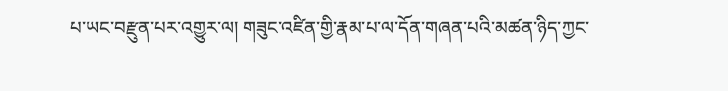པ་ཡང་བརྫུན་པར་འགྱུར་ལ། གཟུང་འཛིན་གྱི་རྣམ་པ་ལ་དོན་གཞན་པའི་མཚན་ཉིད་ཀྱང་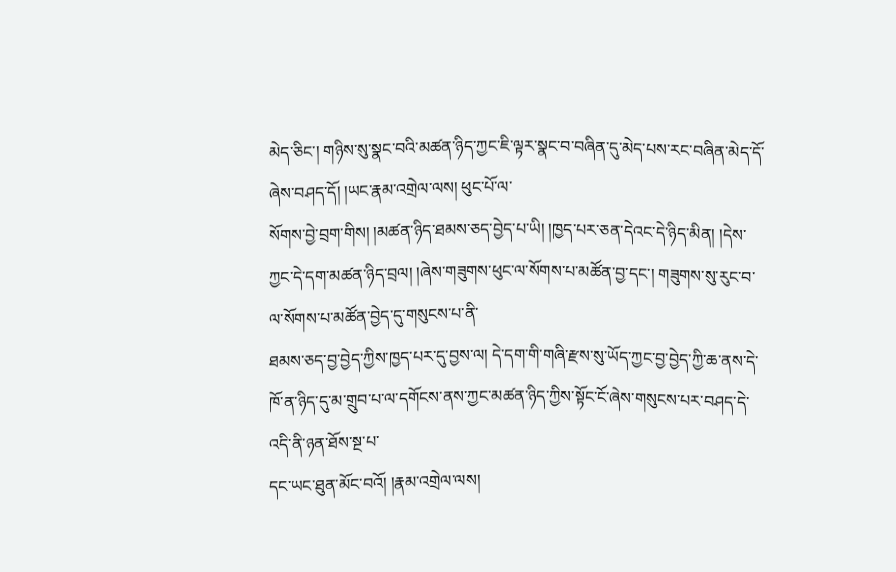མེད་ཅིང་། གཉིས་སུ་སྣང་བའི་མཚན་ཉིད་ཀྱང་ཇི་ལྟར་སྣང་བ་བཞིན་དུ་མེད་པས་རང་བཞིན་མེད་དོ་ཞེས་བཤད་དོ། །ཡང་རྣམ་འགྲེལ་ལས། ཕུང་པོ་ལ་
སོགས་བྱེ་བྲག་གིས། །མཚན་ཉིད་ཐམས་ཅད་བྱེད་པ་ཡི། །ཁྱད་པར་ཅན་དེའང་དེ་ཉིད་མིན། །དེས་ཀྱང་དེ་དག་མཚན་ཉིད་བྲལ། །ཞེས་གཟུགས་ཕུང་ལ་སོགས་པ་མཚོན་བྱ་དང་། གཟུགས་སུ་རུང་བ་ལ་སོགས་པ་མཚོན་བྱེད་དུ་གསུངས་པ་ནི་
ཐམས་ཅད་བྱ་བྱེད་ཀྱིས་ཁྱད་པར་དུ་བྱས་ལ། དེ་དག་གི་གཞི་རྫས་སུ་ཡོད་ཀྱང་བྱ་བྱེད་ཀྱི་ཆ་ནས་དེ་ཁོ་ན་ཉིད་དུ་མ་གྲུབ་པ་ལ་དགོངས་ནས་ཀྱང་མཚན་ཉིད་ཀྱིས་སྟོང་ངོ་ཞེས་གསུངས་པར་བཤད་དེ་འདི་ནི་ཉན་ཐོས་སྔ་པ་
དང་ཡང་ཐུན་མོང་བའོ། །རྣམ་འགྲེལ་ལས།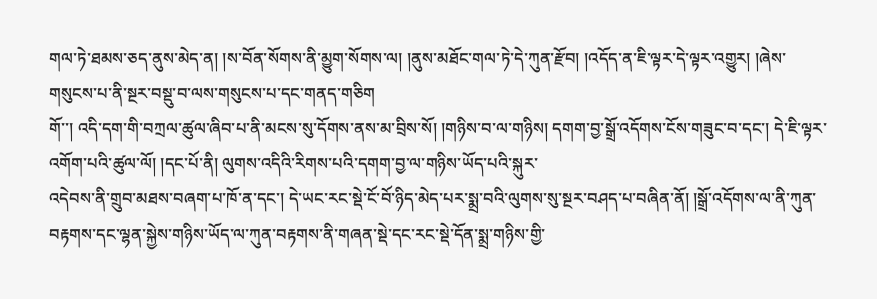གལ་ཏེ་ཐམས་ཅད་ནུས་མེད་ན། །ས་བོན་སོགས་ནི་མྱུག་སོགས་ལ། །ནུས་མཐོང་གལ་ཏེ་དེ་ཀུན་རྫོབ། །འདོད་ན་ཇི་ལྟར་དེ་ལྟར་འགྱུར། །ཞེས་གསུངས་པ་ནི་སྔར་བསྡུ་བ་ལས་གསུངས་པ་དང་གནད་གཅིག
གོ་་། འདི་དག་གི་བཀྲལ་ཚུལ་ཞིབ་པ་ནི་མངས་སུ་དོགས་ནས་མ་བྲིས་སོ། །གཉིས་བ་ལ་གཉིས། དགག་བྱ་སྒྲོ་འདོགས་ངོས་གཟུང་བ་དང་། དེ་ཇི་ལྟར་འགོག་པའི་ཚུལ་ལོ། །དང་པོ་ནི། ལུགས་འདིའི་རིགས་པའི་དགག་བྱ་ལ་གཉིས་ཡོད་པའི་སྐུར་
འདེབས་ནི་གྲུབ་མཐས་བཞག་པ་ཁོ་ན་དང་། དེ་ཡང་རང་སྡེ་ངོ་བོ་ཉིད་མེད་པར་སྨྲ་བའི་ལུགས་སུ་སྔར་བཤད་པ་བཞིན་ནོ། །སྒྲོ་འདོགས་ལ་ནི་ཀུན་བརྟགས་དང་ལྷན་སྐྱེས་གཉིས་ཡོད་ལ་ཀུན་བརྟགས་ནི་གཞན་སྡེ་དང་རང་སྡེ་དོན་སྨྲ་གཉིས་གྱི་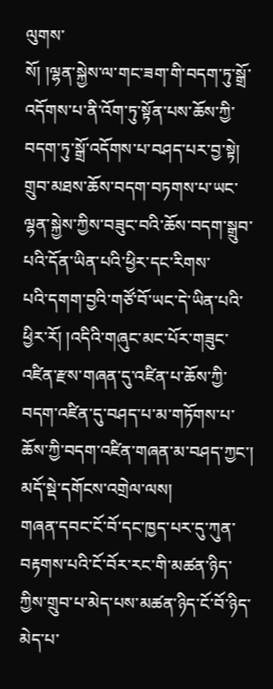ལུགས་
སོ། །ལྷན་སྐྱེས་ལ་གང་ཟག་གི་བདག་ཏུ་སྒྲོ་འདོགས་པ་ནི་འོག་ཏུ་སྟོན་པས་ཆོས་ཀྱི་བདག་ཏུ་སྒྲོ་འདོགས་པ་བཤད་པར་བྱ་སྟེ། གྲུབ་མཐས་ཆོས་བདག་བཏགས་པ་ཡང་ལྷན་སྐྱེས་ཀྱིས་བཟུང་བའི་ཆོས་བདག་སྒྲུབ་པའི་དོན་ཡིན་པའི་ཕྱིར་དང་རིགས་
པའི་དགག་བྱའི་གཙོ་བོ་ཡང་དེ་ཡིན་པའི་ཕྱིར་རོ། །འདིའི་གཞུང་མང་པོར་གཟུང་འཛིན་རྫས་གཞན་དུ་འཛིན་པ་ཆོས་ཀྱི་བདག་འཛིན་དུ་བཤད་པ་མ་གཏོགས་པ་ཆོས་ཀྱི་བདག་འཛིན་གཞན་མ་བཤད་ཀྱང་། མདོ་སྡེ་དགོངས་འགྲེལ་ལས།
གཞན་དབང་ངོ་བོ་དང་ཁྱད་པར་དུ་ཀུན་བརྟགས་པའི་ངོ་བོར་རང་གི་མཚན་ཉིད་ཀྱིས་གྲུབ་པ་མེད་པས་མཚན་ཉིད་ངོ་བོ་ཉིད་མེད་པ་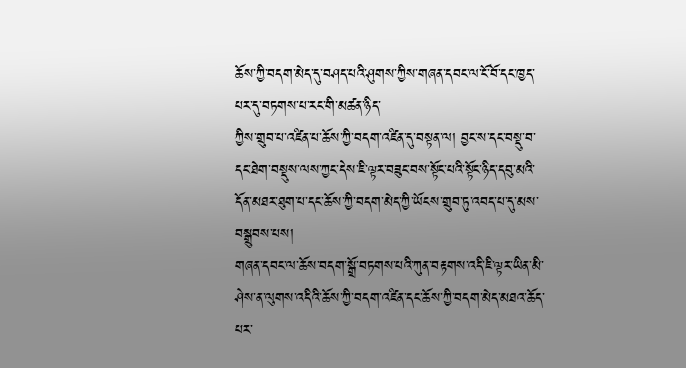ཆོས་ཀྱི་བདག་མེད་དུ་བཤད་པའི་ཤུགས་ཀྱིས་གཞན་དབང་ལ་ངོ་བོ་དང་ཁྱད་པར་དུ་བཏགས་པ་རང་གི་མཚན་ཉིད་
ཀྱིས་གྲུབ་པ་འཛིན་པ་ཆོས་ཀྱི་བདག་འཛིན་དུ་བསྟན་ལ། བྱང་ས་དང་བསྡུ་བ་དང་ཐེག་བསྡུས་ལས་ཀྱང་དེས་ཇི་ལྟར་བཟུང་བས་སྟོང་པའི་སྟོང་ཉིད་དབུ་མའི་དོན་མཐར་ཐུག་པ་དང་ཆོས་ཀྱི་བདག་མེད་ཀྱི་ཡོངས་གྲུབ་ཏུ་འབད་པ་དུ་མས་བསྒྲུབས་པས།
གཞན་དབང་ལ་ཆོས་བདག་སྒྲོ་བཏགས་པའི་ཀུན་བརྟགས་འདི་ཇི་ལྟར་ཡིན་མི་ཤེས་ན་ལུགས་འདིའི་ཆོས་ཀྱི་བདག་འཛིན་དང་ཆོས་ཀྱི་བདག་མེད་མཐའ་ཆོད་པར་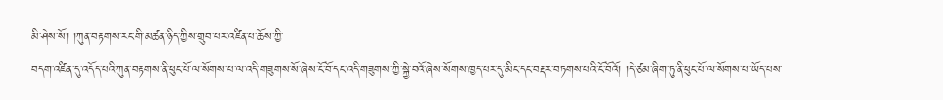མི་ཤེས་སོ། །ཀུན་བརྟགས་རང་གི་མཚན་ཉིད་ཀྱིས་གྲུབ་པར་འཛིན་པ་ཆོས་ཀྱི་
བདག་འཛིན་དུ་འདོད་པའི་ཀུན་བརྟགས་ནི་ཕུང་པོ་ལ་སོགས་པ་ལ་འདི་གཟུགས་སོ་ཞེས་ངོ་བོ་དང་འདི་གཟུགས་ཀྱི་སྐྱེ་བའོ་ཞེས་སོགས་ཁྱད་པར་དུ་མིང་དང་བརྡར་བཏགས་པའི་ངོ་བོའོ། །དེ་ཙམ་ཞིག་ཏུ་ནི་ཕུང་པོ་ལ་སོགས་པ་ཡོད་པས་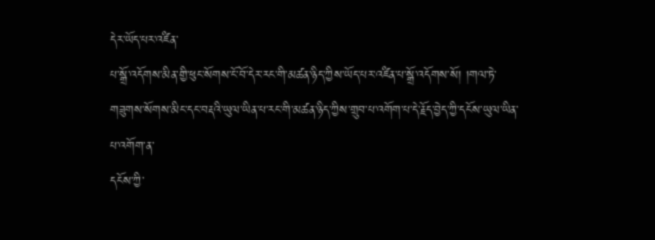དེར་ཡོད་པར་འཛིན་
པ་སྒྲོ་འདོགས་མིན་གྱི་ཕུང་སོགས་ངོ་བོ་དེར་རང་གི་མཚན་ཉིད་ཀྱིས་ཡོད་པར་འཛིན་པ་སྒྲོ་འདོགས་སོ། །གལ་ཏེ་གཟུགས་སོགས་མིང་དང་བརྡའི་ཡུལ་ཡིན་པ་རང་གི་མཚན་ཉིད་ཀྱིས་གྲུབ་པ་འགོག་པ་དེ་རྗོད་བྱེད་ཀྱི་དངོས་ཡུལ་ཡིན་པ་འགོག་ན་
དངོས་ཀྱི་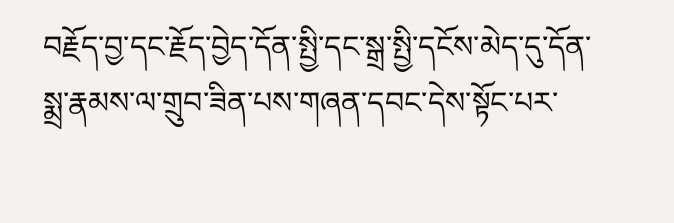བརྗོད་བྱ་དང་རྗོད་བྱེད་དོན་སྤྱི་དང་སྒྲ་སྤྱི་དངོས་མེད་དུ་དོན་སྨྲ་རྣམས་ལ་གྲུབ་ཟིན་པས་གཞན་དབང་དེས་སྟོང་པར་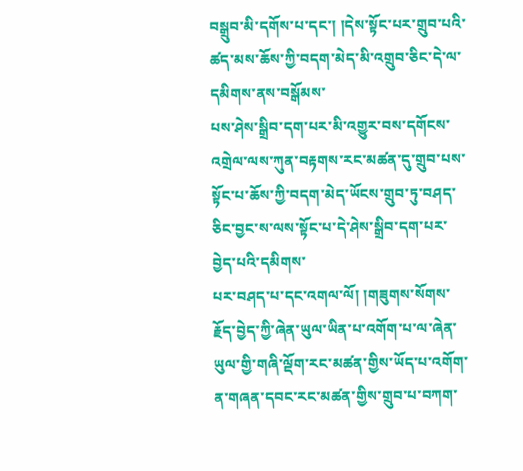བསྒྲུབ་མི་དགོས་པ་དང་། །དེས་སྟོང་པར་གྲུབ་པའི་ཚད་མས་ཆོས་ཀྱི་བདག་མེད་མི་འགྲུབ་ཅིང་དེ་ལ་དམིགས་ནས་བསྒོམས་
པས་ཤེས་སྒྲིབ་དག་པར་མི་འགྱུར་བས་དགོངས་འགྲེལ་ལས་ཀུན་བརྟགས་རང་མཚན་དུ་གྲུབ་པས་སྟོང་པ་ཆོས་ཀྱི་བདག་མེད་ཡོངས་གྲུབ་ཏུ་བཤད་ཅིང་བྱང་ས་ལས་སྟོང་པ་དེ་ཤེས་སྒྲིབ་དག་པར་བྱེད་པའི་དམིགས་
པར་བཤད་པ་དང་འགལ་ལོ། །གཟུགས་སོགས་རྗོད་བྱེད་ཀྱི་ཞེན་ཡུལ་ཡིན་པ་འགོག་པ་ལ་ཞེན་ཡུལ་གྱི་གཞི་ལྡོག་རང་མཚན་གྱིས་ཡོད་པ་འགོག་ན་གཞན་དབང་རང་མཚན་གྱིས་གྲུབ་པ་བཀག་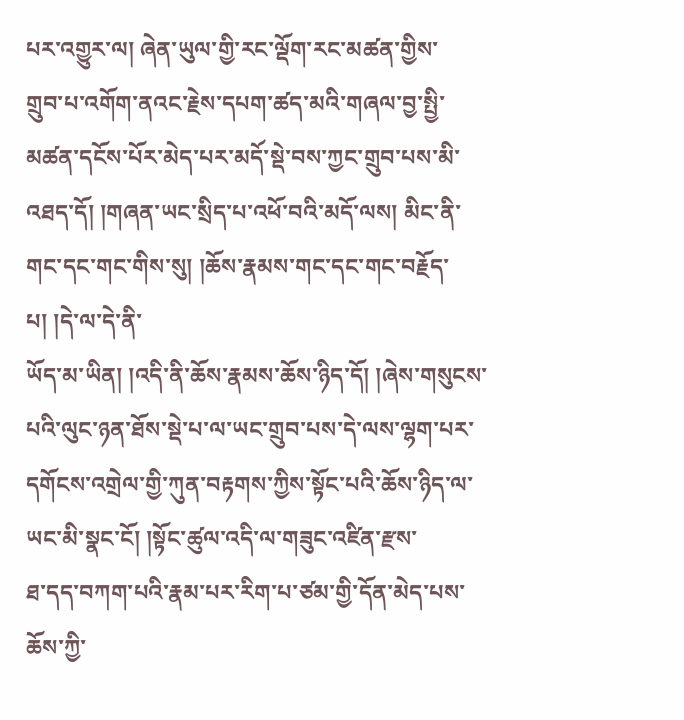པར་འགྱུར་ལ། ཞེན་ཡུལ་གྱི་རང་ལྡོག་རང་མཚན་གྱིས་
གྲུབ་པ་འགོག་ནའང་རྗེས་དཔག་ཚད་མའི་གཞལ་བྱ་སྤྱི་མཚན་དངོས་པོར་མེད་པར་མདོ་སྡེ་བས་ཀྱང་གྲུབ་པས་མི་འཐད་དོ། །གཞན་ཡང་སྲིད་པ་འཕོ་བའི་མདོ་ལས། མིང་ནི་གང་དང་གང་གིས་སུ། །ཆོས་རྣམས་གང་དང་གང་བརྗོད་པ། །དེ་ལ་དེ་ནི་
ཡོད་མ་ཡིན། །འདི་ནི་ཆོས་རྣམས་ཆོས་ཉིད་དོ། །ཞེས་གསུངས་པའི་ལུང་ཉན་ཐོས་སྡེ་པ་ལ་ཡང་གྲུབ་པས་དེ་ལས་ལྷག་པར་དགོངས་འགྲེལ་གྱི་ཀུན་བརྟགས་ཀྱིས་སྟོང་པའི་ཆོས་ཉིད་ལ་ཡང་མི་སྣང་ངོ། །སྟོང་ཚུལ་འདི་ལ་གཟུང་འཛིན་རྫས་
ཐ་དད་བཀག་པའི་རྣམ་པར་རིག་པ་ཙམ་གྱི་དོན་མེད་པས་ཆོས་ཀྱི་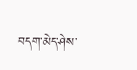བདག་མེད་ཤེས་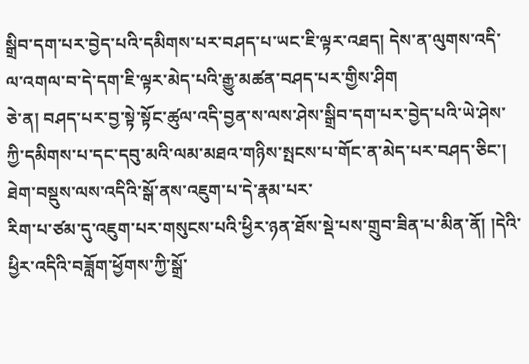སྒྲིབ་དག་པར་བྱེད་པའི་དམིགས་པར་བཤད་པ་ཡང་ཇི་ལྟར་འཐད། དེས་ན་ལུགས་འདི་ལ་འགལ་བ་དེ་དག་ཇི་ལྟར་མེད་པའི་རྒྱུ་མཚན་བཤད་པར་གྱིས་ཤིག
ཅེ་ན། བཤད་པར་བྱ་སྟེ་སྟོང་ཚུལ་འདི་བྱན་ས་ལས་ཤེས་སྒྲིབ་དག་པར་བྱེད་པའི་ཡེ་ཤེས་ཀྱི་དམིགས་པ་དང་དབུ་མའི་ལམ་མཐའ་གཉིས་སྤངས་པ་གོང་ན་མེད་པར་བཤད་ཅིང་། ཐེག་བསྡུས་ལས་འདིའི་སྒོ་ནས་འཇུག་པ་དེ་རྣམ་པར་
རིག་པ་ཙམ་དུ་འཇུག་པར་གསུངས་པའི་ཕྱིར་ཉན་ཐོས་སྡེ་པས་གྲུབ་ཟིན་པ་མིན་ནོ། །དེའི་ཕྱིར་འདིའི་བཟློག་ཕྱོགས་ཀྱི་སྒྲོ་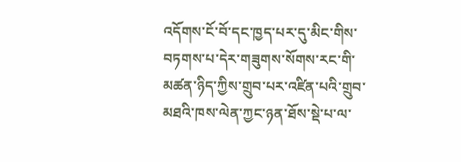འདོགས་ངོ་བོ་དང་ཁྱད་པར་དུ་མིང་གིས་བཏགས་པ་དེར་གཟུགས་སོགས་རང་གི་མཚན་ཉིད་ཀྱིས་གྲུབ་པར་འཛིན་པའི་གྲུབ་
མཐའི་ཁས་ལེན་ཀྱང་ཉན་ཐོས་སྡེ་པ་ལ་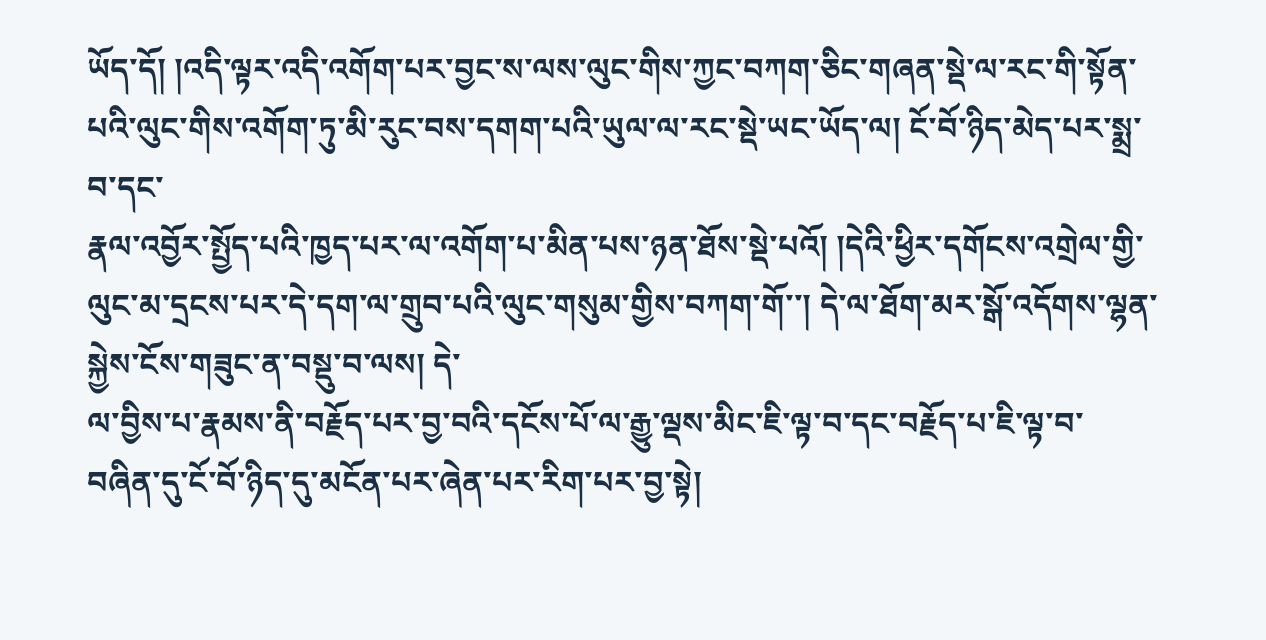ཡོད་དོ། །འདི་ལྟར་འདི་འགོག་པར་བྱང་ས་ལས་ལུང་གིས་ཀྱང་བཀག་ཅིང་གཞན་སྡེ་ལ་རང་གི་སྟོན་པའི་ལུང་གིས་འགོག་ཏུ་མི་རུང་བས་དགག་པའི་ཡུལ་ལ་རང་སྡེ་ཡང་ཡོད་ལ། ངོ་བོ་ཉིད་མེད་པར་སྨྲ་བ་དང་
རྣལ་འབྱོར་སྤྱོད་པའི་ཁྱད་པར་ལ་འགོག་པ་མིན་པས་ཉན་ཐོས་སྡེ་པའོ། །དེའི་ཕྱིར་དགོངས་འགྲེལ་གྱི་ལུང་མ་དྲངས་པར་དེ་དག་ལ་གྲུབ་པའི་ལུང་གསུམ་གྱིས་བཀག་གོ་་། དེ་ལ་ཐོག་མར་སྒོ་འདོགས་ལྷན་སྐྱེས་ངོས་གཟུང་ན་བསྡུ་བ་ལས། དེ་
ལ་བྱིས་པ་རྣམས་ནི་བརྗོད་པར་བྱ་བའི་དངོས་པོ་ལ་རྒྱུ་ལྡས་མིང་ཇི་ལྟ་བ་དང་བརྗོད་པ་ཇི་ལྟ་བ་བཞིན་དུ་ངོ་བོ་ཉིད་དུ་མངོན་པར་ཞེན་པར་རིག་པར་བྱ་སྟེ།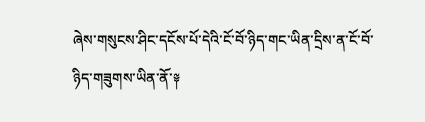ཞེས་གསུངས་ཤིང་དངོས་པོ་དེའི་ངོ་བོ་ཉིད་གང་ཡིན་དྲིས་ན་ངོ་བོ་ཉིད་གཟུགས་ཡིན་ནོ་༈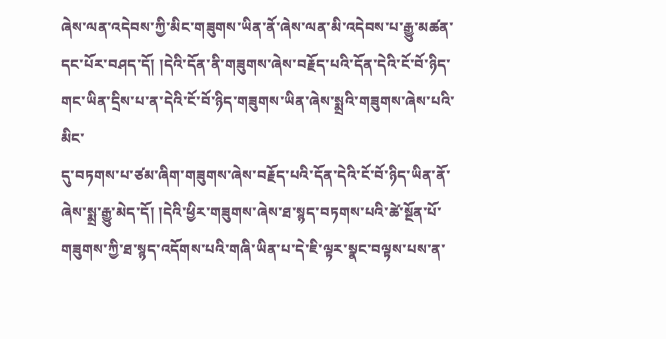ཞེས་ལན་འདེབས་ཀྱི་མིང་གཟུགས་ཡིན་ནོ་ཞེས་ལན་མི་འདེབས་པ་རྒྱུ་མཚན་དང་པོར་བཤད་དོ། །དེའི་དོན་ནི་གཟུགས་ཞེས་བརྗོད་པའི་དོན་དེའི་ངོ་བོ་ཉིད་གང་ཡིན་དྲིས་པ་ན་དེའི་ངོ་བོ་ཉིད་གཟུགས་ཡིན་ཞེས་སྨྲའི་གཟུགས་ཞེས་པའི་མིང་
དུ་བཏགས་པ་ཙམ་ཞིག་གཟུགས་ཞེས་བརྗོད་པའི་དོན་དེའི་ངོ་བོ་ཉིད་ཡིན་ནོ་ཞེས་སྨྲ་རྒྱུ་མེད་དོ། །དེའི་ཕྱིར་གཟུགས་ཞེས་ཐ་སྙད་བཏགས་པའི་ཚེ་སྔོན་པོ་གཟུགས་ཀྱི་ཐ་སྙད་འདོགས་པའི་གཞི་ཡིན་པ་དེ་ཇི་ལྟར་སྣང་བལྟས་པས་ན་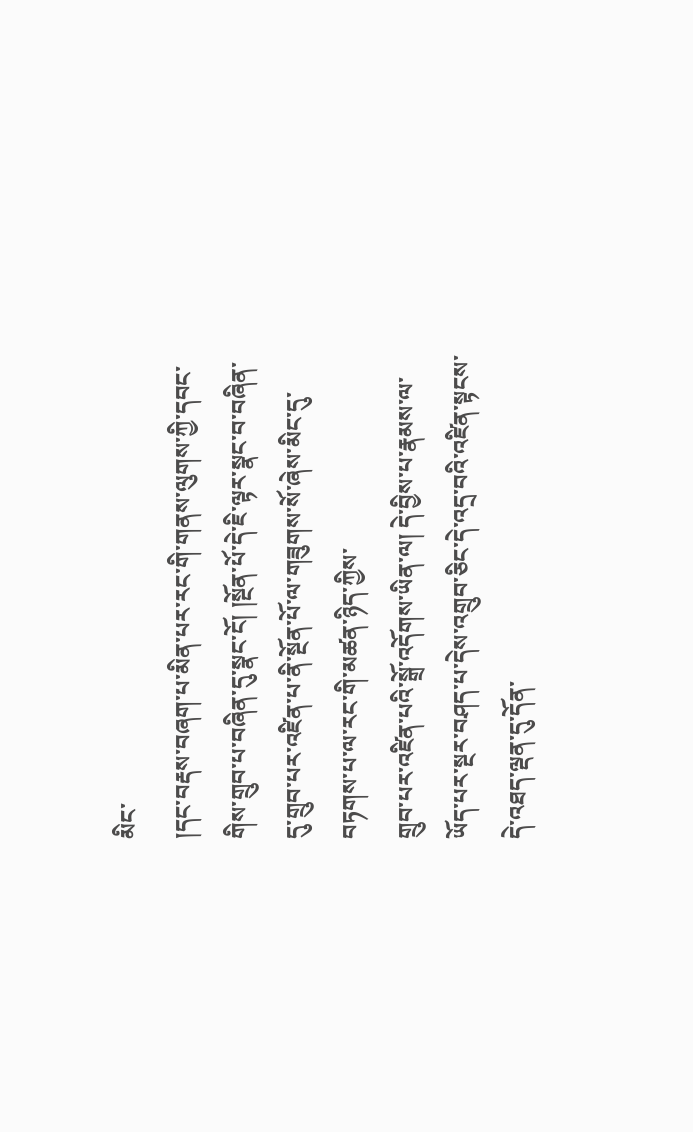མིང་
།དང་བརྡས་བཞག་པ་མིན་པར་རང་གི་གནས་ལུགས་ཀྱི་དབང་གིས་གྲུབ་པ་བཞིན་དུ་སྣང་ངོ། །སྔོན་པོ་དེ་ཇི་ལྟར་སྣང་བ་བཞིན་དུ་གྲུབ་པར་འཛིན་པ་ནི་སྔོན་པོ་ལ་གཟུགས་སོ་ཞེས་མིང་དུ་བཏགས་པ་ལ་རང་གི་མཚན་ཉིད་ཀྱིས་
གྲུབ་པར་འཛིན་པའི་སྒྲོ་འདོགས་ཡིན་ལ། དེ་བྱིས་པ་རྣམས་ལ་ཡོད་པར་སྔར་བཤད་པ་དེས་འགྲུབ་ཅིང་དེ་འདྲ་བའི་འཛིན་སྟངས་དེ་འཐད་ལྡན་དུ་དོན་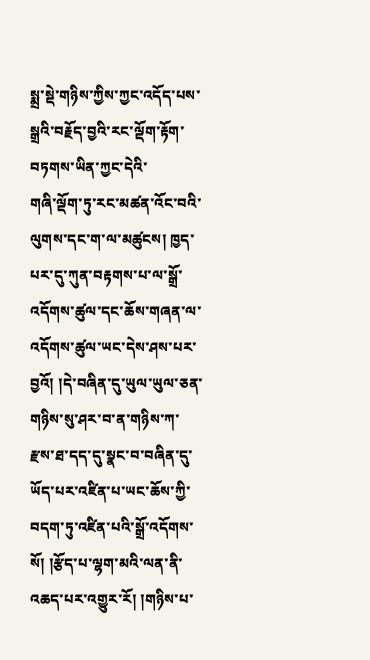སྨྲ་སྡེ་གཉིས་ཀྱིས་ཀྱང་འདོད་པས་སྒྲའི་བརྗོད་བྱའི་རང་ལྡོག་རྟོག་བཏགས་ཡིན་ཀྱང་དེའི་
གཞི་ལྡོག་ཏུ་རང་མཚན་འོང་བའི་ལུགས་དང་ག་ལ་མཚུངས། ཁྱད་པར་དུ་ཀུན་བརྟགས་པ་ལ་སྒྲོ་འདོགས་ཚུལ་དང་ཆོས་གཞན་ལ་འདོགས་ཚུལ་ཡང་དེས་ཤས་པར་བྱའོ། །དེ་བཞིན་དུ་ཡུལ་ཡུལ་ཅན་གཉིས་སུ་ཤར་བ་ན་གཉིས་ཀ་
རྫས་ཐ་དད་དུ་སྣང་བ་བཞིན་དུ་ཡོད་པར་འཛིན་པ་ཡང་ཆོས་ཀྱི་བདག་ཏུ་འཛིན་པའི་སྒྲོ་འདོགས་སོ། །རྩོད་པ་ལྷག་མའི་ལན་ནི་འཆད་པར་འགྱུར་རོ། །གཉིས་པ་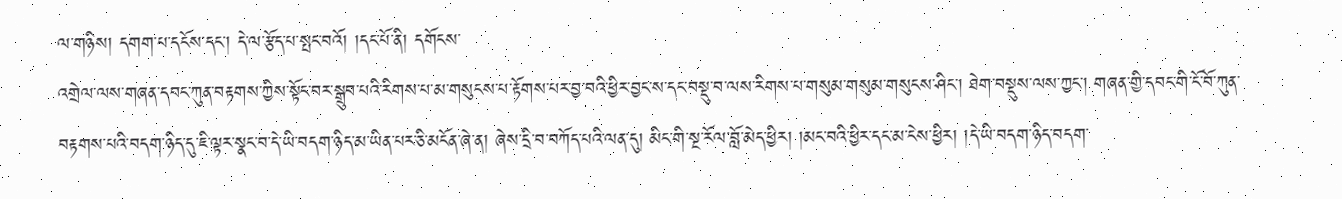ལ་གཉིས། དགག་པ་དངོས་དང་། དེ་ལ་རྩོད་པ་སྤང་བའོ། །དང་པོ་ནི། དགོངས་
འགྲེལ་ལས་གཞན་དབང་ཀུན་བརྟགས་ཀྱིས་སྟོང་བར་སྒྲུབ་པའི་རིགས་པ་མ་གསུངས་པ་རྟོགས་པར་བྱ་བའི་ཕྱིར་བྱང་ས་དང་བསྡུ་བ་ལས་རིགས་པ་གསུམ་གསུམ་གསུངས་ཤིང་། ཐེག་བསྡུས་ལས་ཀྱང་། གཞན་གྱི་དབང་གི་ངོ་བོ་ཀུན་
བརྟགས་པའི་བདག་ཉིད་དུ་ཇི་ལྟར་སྣང་བ་དེ་ཡི་བདག་ཉིད་མ་ཡིན་པར་ཅི་མངོན་ཞེ་ན། ཞེས་དྲི་བ་བཀོད་པའི་ལན་དུ། མིང་གི་སྔ་རོལ་བློ་མེད་ཕྱིར། །མང་བའི་ཕྱིར་དང་མ་ངེས་ཕྱིར། །དེ་ཡི་བདག་ཉིད་བདག་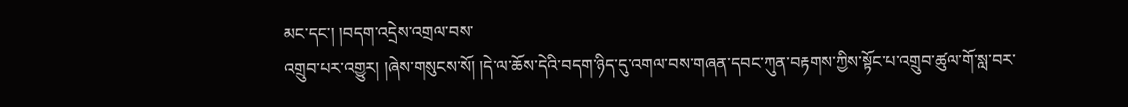མང་དང་། །བདག་འདྲེས་འགྲལ་བས་
འགྲུབ་པར་འགྱུར། །ཞེས་གསུངས་སོ། །དེ་ལ་ཆོས་དེའི་བདག་ཉིད་དུ་འགལ་བས་གཞན་དབང་ཀུན་བརྟགས་ཀྱིས་སྟོང་པ་འགྲུབ་ཚུལ་གོ་སླ་བར་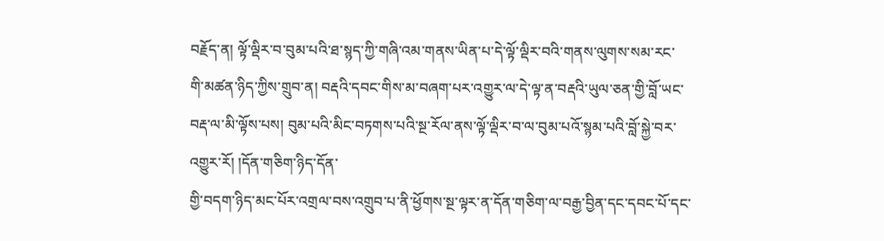བརྗོད་ན། ལྟོ་ལྡིར་བ་བུམ་པའི་ཐ་སྙད་ཀྱི་གཞི་འམ་གནས་ཡིན་པ་དེ་ལྟོ་ལྡིར་བའི་གནས་ལུགས་སམ་རང་
གི་མཚན་ཉིད་ཀྱིས་གྲུབ་ན། བརྡའི་དབང་གིས་མ་བཞག་པར་འགྱུར་ལ་དེ་ལྟ་ན་བརྡའི་ཡུལ་ཅན་གྱི་བློ་ཡང་བརྡ་ལ་མི་ལྟོས་པས། བུམ་པའི་མིང་བཏགས་པའི་སྔ་རོལ་ནས་ལྟོ་ལྡིར་བ་ལ་བུམ་པའོ་སྙམ་པའི་བློ་སྐྱེ་བར་འགྱུར་རོ། །དོན་གཅིག་ཉིད་དོན་
གྱི་བདག་ཉིད་མང་པོར་འགྲལ་བས་འགྲུབ་པ་ནི་ཕྱོགས་སྔ་ལྟར་ན་དོན་གཅིག་ལ་བརྒྱ་བྱིན་དང་དབང་པོ་དང་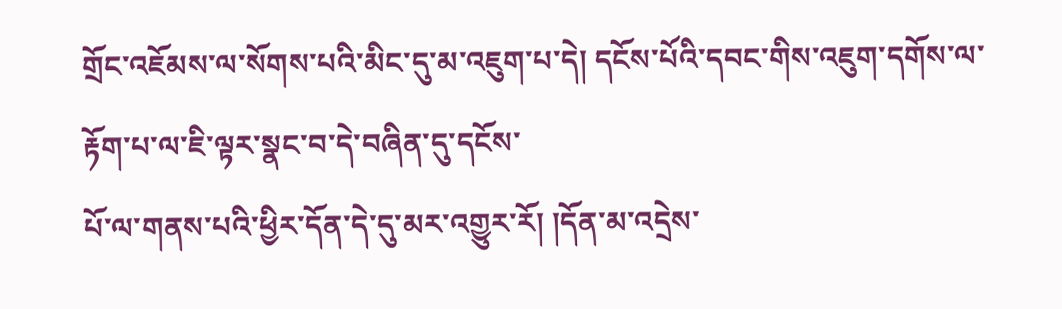གྲོང་འཇོམས་ལ་སོགས་པའི་མིང་དུ་མ་འཇུག་པ་དེ། དངོས་པོའི་དབང་གིས་འཇུག་དགོས་ལ་རྟོག་པ་ལ་ཇི་ལྟར་སྣང་བ་དེ་བཞིན་དུ་དངོས་
པོ་ལ་གནས་པའི་ཕྱིར་དོན་དེ་དུ་མར་འགྱུར་རོ། །དོན་མ་འདྲེས་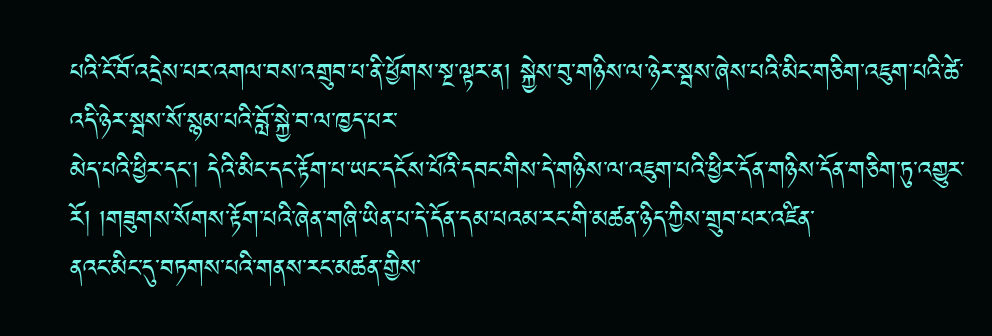པའི་ངོ་བོ་འདྲེས་པར་འགལ་བས་འགྲུབ་པ་ནི་ཕྱོགས་སྔ་ལྟར་ན། སྐྱེས་བུ་གཉིས་ལ་ཉེར་སྦས་ཞེས་པའི་མིང་གཅིག་འཇུག་པའི་ཚེ་འདི་ཉེར་སྦས་སོ་སྙམ་པའི་བློ་སྐྱེ་བ་ལ་ཁྱད་པར་
མེད་པའི་ཕྱིར་དང་། དེའི་མིང་དང་རྟོག་པ་ཡང་དངོས་པོའི་དབང་གིས་དེ་གཉིས་ལ་འཇུག་པའི་ཕྱིར་དོན་གཉིས་དོན་གཅིག་ཏུ་འགྱུར་རོ། །གཟུགས་སོགས་རྟོག་པའི་ཞེན་གཞི་ཡིན་པ་དེ་དོན་དམ་པའམ་རང་གི་མཚན་ཉིད་ཀྱིས་གྲུབ་པར་འཛིན་
ནའང་མིང་དུ་བཏགས་པའི་གནས་རང་མཚན་གྱིས་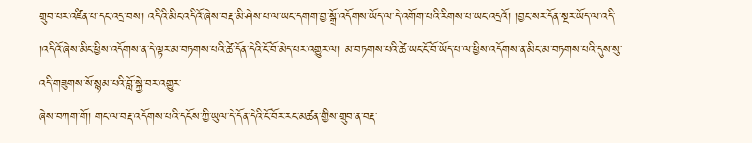གྲུབ་པར་འཛིན་པ་དང་འདྲ་བས། འདིའི་མིང་འདིའོ་ཞེས་བརྡ་མི་ཤེས་པ་ལ་ཡང་དགག་བྱ་སྒྲོ་འདོགས་ཡོད་ལ་དེ་འགོག་པའི་རིགས་པ་ཡང་འདྲའོ། །བྱང་སར་དོན་སྔར་ཡོད་ལ་འདི་
།འདིའོ་ཞེས་མིང་ཕྱིས་འདོགས་ན་དེ་ལྟར་མ་བཏགས་པའི་ཚེ་དོན་དེའི་ངོ་བོ་མེད་པར་འགྱུར་ལ། མ་བཏགས་པའི་ཚེ་ཡང་ངོ་བོ་ཡོད་པ་ལ་ཕྱིས་འདོགས་ན་མིང་མ་བཏགས་པའི་དུས་སུ་འདི་གཟུགས་སོ་སྙམ་པའི་བློ་སྐྱེ་བར་འགྱུར་
ཞེས་བཀག་གོ། གང་ལ་བརྡ་འདོགས་པའི་དངོས་ཀྱི་ཡུལ་དེ་དོན་དེའི་ངོ་བོར་རང་མཚན་གྱིས་གྲུབ་ན་བརྡ་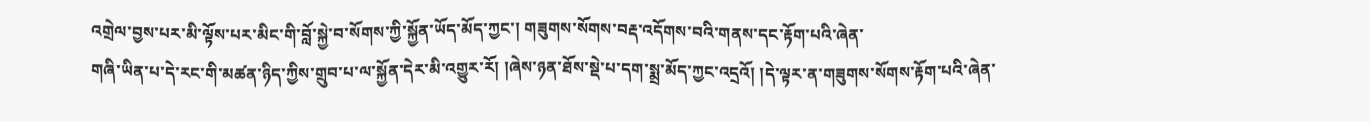འགྲེལ་བྱས་པར་མི་ལྟོས་པར་མིང་གི་བློ་སྐྱེ་བ་སོགས་ཀྱི་སྐྱོན་ཡོད་མོད་ཀྱང་། གཟུགས་སོགས་བརྡ་འདོགས་བའི་གནས་དང་རྟོག་པའི་ཞེན་
གཞི་ཡིན་པ་དེ་རང་གི་མཚན་ཉིད་ཀྱིས་གྲུབ་པ་ལ་སྐྱོན་དེར་མི་འགྱུར་རོ། །ཞེས་ཉན་ཐོས་སྡེ་པ་དག་སྨྲ་མོད་ཀྱང་འདྲའོ། །དེ་ལྟར་ན་གཟུགས་སོགས་རྟོག་པའི་ཞེན་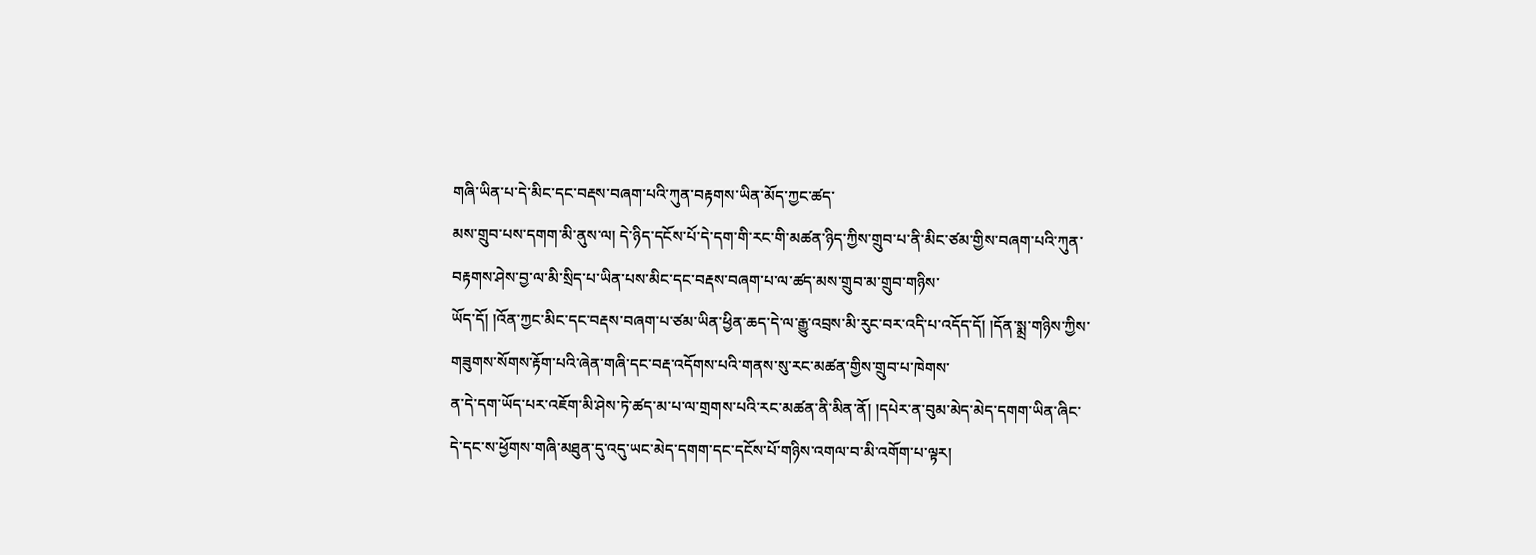གཞི་ཡིན་པ་དེ་མིང་དང་བརྡས་བཞག་པའི་ཀུན་བརྟགས་ཡིན་མོད་ཀྱང་ཚད་
མས་གྲུབ་པས་དགག་མི་ནུས་ལ། དེ་ཉིད་དངོས་པོ་དེ་དག་གི་རང་གི་མཚན་ཉིད་ཀྱིས་གྲུབ་པ་ནི་མིང་ཙམ་གྱིས་བཞག་པའི་ཀུན་བརྟགས་ཤེས་བྱ་ལ་མི་སྲིད་པ་ཡིན་པས་མིང་དང་བརྡས་བཞག་པ་ལ་ཚད་མས་གྲུབ་མ་གྲུབ་གཉིས་
ཡོད་དོ། །འོན་ཀྱང་མིང་དང་བརྡས་བཞག་པ་ཙམ་ཡིན་ཕྱིན་ཆད་དེ་ལ་རྒྱུ་འབྲས་མི་རུང་བར་འདི་པ་འདོད་དོ། །དོན་སྨྲ་གཉིས་ཀྱིས་གཟུགས་སོགས་རྟོག་པའི་ཞེན་གཞི་དང་བརྡ་འདོགས་པའི་གནས་སུ་རང་མཚན་གྱིས་གྲུབ་པ་ཁེགས་
ན་དེ་དག་ཡོད་པར་འཇོག་མི་ཤེས་ཏེ་ཚད་མ་པ་ལ་གྲགས་པའི་རང་མཚན་ནི་མིན་ནོ། །དཔེར་ན་བུམ་མེད་མེད་དགག་ཡིན་ཞིང་དེ་དང་ས་ཕྱོགས་གཞི་མཐུན་དུ་འདུ་ཡང་མེད་དགག་དང་དངོས་པོ་གཉིས་འགལ་བ་མི་འགོག་པ་ལྟར།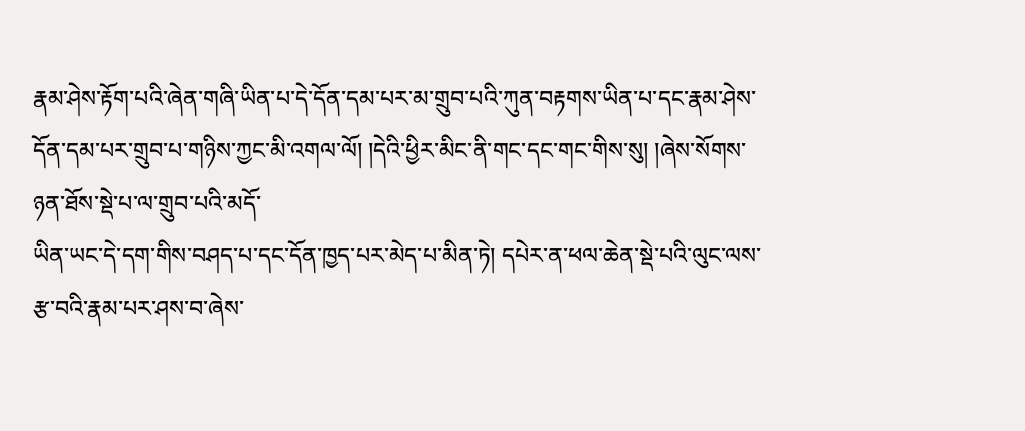རྣམ་ཤེས་རྟོག་པའི་ཞེན་གཞི་ཡིན་པ་དེ་དོན་དམ་པར་མ་གྲུབ་པའི་ཀུན་བརྟགས་ཡིན་པ་དང་རྣམ་ཤེས་དོན་དམ་པར་གྲུབ་པ་གཉིས་ཀྱང་མི་འགལ་ལོ། །དེའི་ཕྱིར་མིང་ནི་གང་དང་གང་གིས་སུ། །ཞེས་སོགས་ཉན་ཐོས་སྡེ་པ་ལ་གྲུབ་པའི་མདོ་
ཡིན་ཡང་དེ་དག་གིས་བཤད་པ་དང་དོན་ཁྱད་པར་མེད་པ་མིན་ཏེ། དཔེར་ན་ཕལ་ཆེན་སྡེ་པའི་ལུང་ལས་རྩ་བའི་རྣམ་པར་ཤས་བ་ཞེས་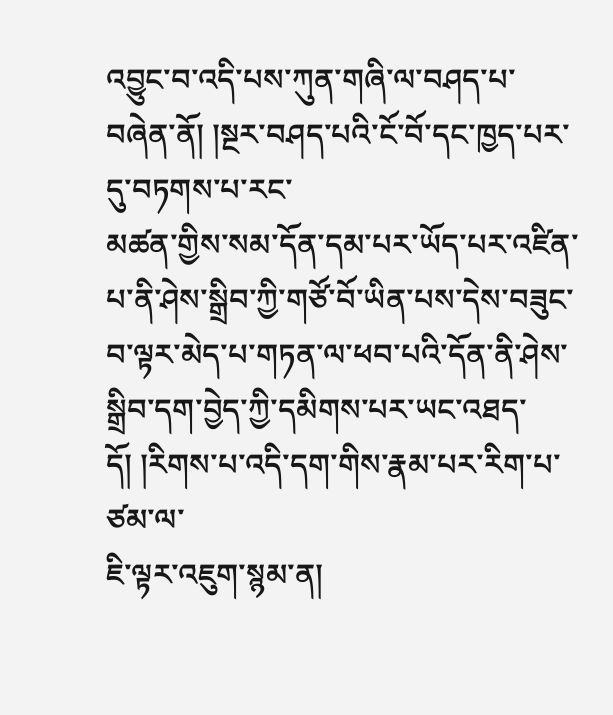འབྱུང་བ་འདི་པས་ཀུན་གཞི་ལ་བཤད་པ་བཞེན་ནོ། །སྔར་བཤད་པའི་ངོ་བོ་དང་ཁྱད་པར་དུ་བཏགས་པ་རང་
མཚན་གྱིས་སམ་དོན་དམ་པར་ཡོད་པར་འཛིན་པ་ནི་ཤེས་སྒྲིབ་ཀྱི་གཙོ་བོ་ཡིན་པས་དེས་བཟུང་བ་ལྟར་མེད་པ་གཏན་ལ་ཕབ་པའི་དོན་ནི་ཤེས་སྒྲིབ་དག་བྱེད་ཀྱི་དམིགས་པར་ཡང་འཐད་དོ། །རིགས་པ་འདི་དག་གིས་རྣམ་པར་རིག་པ་ཙམ་ལ་
ཇི་ལྟར་འཇུག་སྙམ་ན།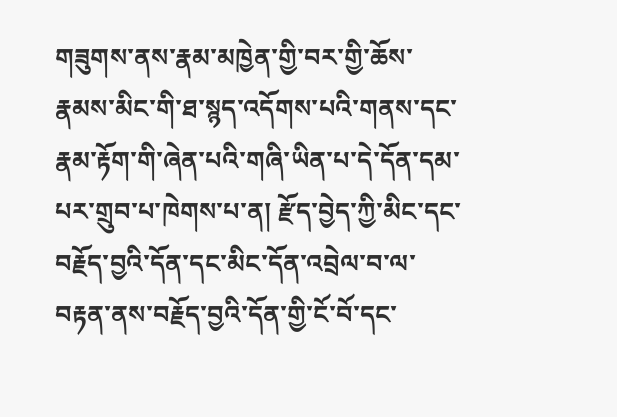གཟུགས་ནས་རྣམ་མཁྱེན་གྱི་བར་གྱི་ཆོས་རྣམས་མིང་གི་ཐ་སྙད་འདོགས་པའི་གནས་དང་རྣམ་རྟོག་གི་ཞེན་པའི་གཞི་ཡིན་པ་དེ་དོན་དམ་པར་གྲུབ་པ་ཁེགས་པ་ན། རྫོད་བྱེད་ཀྱི་མིང་དང་བརྗོད་བྱའི་དོན་དང་མིང་དོན་འབྲེལ་བ་ལ་
བརྟན་ནས་བརྗོད་བྱའི་དོན་གྱི་ངོ་བོ་དང་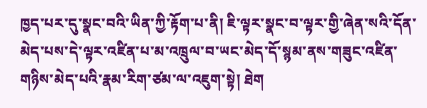ཁྱད་པར་དུ་སྣང་བའི་ཡིན་ཀྱི་རྟོག་པ་ནི། ཇི་ལྟར་སྣང་བ་ལྟར་གྱི་ཞེན་སའི་དོན་མེད་པས་དེ་ལྟར་འཛིན་པ་མ་འཁྲུལ་བ་ཡང་མེད་དོ་སྙམ་ནས་གཟུང་འཛིན་གཉིས་མེད་པའི་རྣམ་རིག་ཙམ་ལ་འཇུག་སྟེ། ཐེག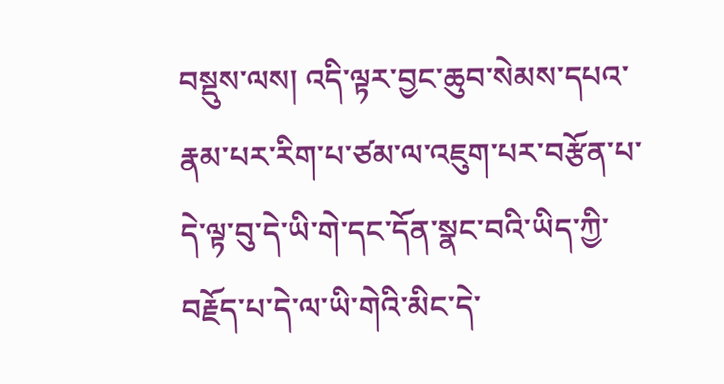བསྡུས་ལས། འདི་ལྟར་བྱང་ཆུབ་སེམས་དཔའ་རྣམ་པར་རིག་པ་ཙམ་ལ་འཇུག་པར་བརྩོན་པ་དེ་ལྟ་བུ་དེ་ཡི་གེ་དང་དོན་སྣང་བའི་ཡིད་ཀྱི་བརྗོད་པ་དེ་ལ་ཡི་གེའི་མིང་དེ་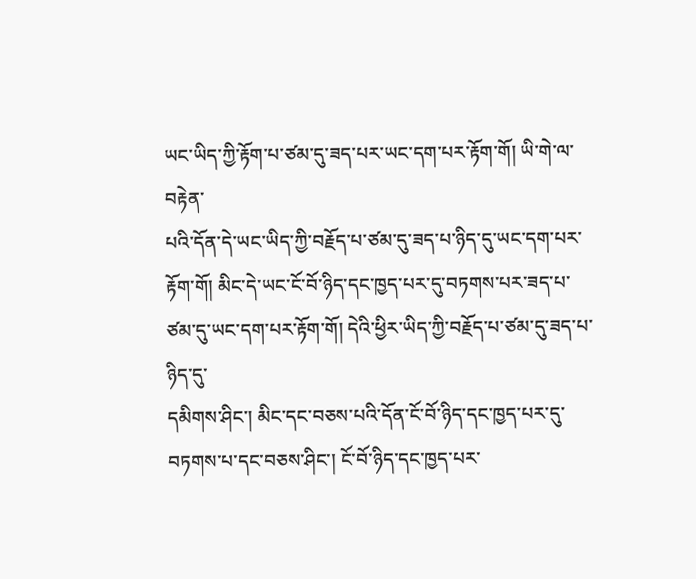ཡང་ཡིད་ཀྱི་རྟོག་པ་ཙམ་དུ་ཟད་པར་ཡང་དག་པར་རྟོག་གོ། ཡི་གེ་ལ་བརྟེན་
པའི་དོན་དེ་ཡང་ཡིད་ཀྱི་བརྗོད་པ་ཙམ་དུ་ཟད་པ་ཉིད་དུ་ཡང་དག་པར་རྟོག་གོ། མིང་དེ་ཡང་ངོ་བོ་ཉིད་དང་ཁྱད་པར་དུ་བཏགས་པར་ཟད་པ་ཙམ་དུ་ཡང་དག་པར་རྟོག་གོ། དེའི་ཕྱིར་ཡིད་ཀྱི་བརྗོད་པ་ཙམ་དུ་ཟད་པ་ཉིད་དུ་
དམིགས་ཤིང་། མིང་དང་བཅས་པའི་དོན་ངོ་བོ་ཉིད་དང་ཁྱད་པར་དུ་བཏགས་པ་དང་བཅས་ཤིང་། ངོ་བོ་ཉིད་དང་ཁྱད་པར་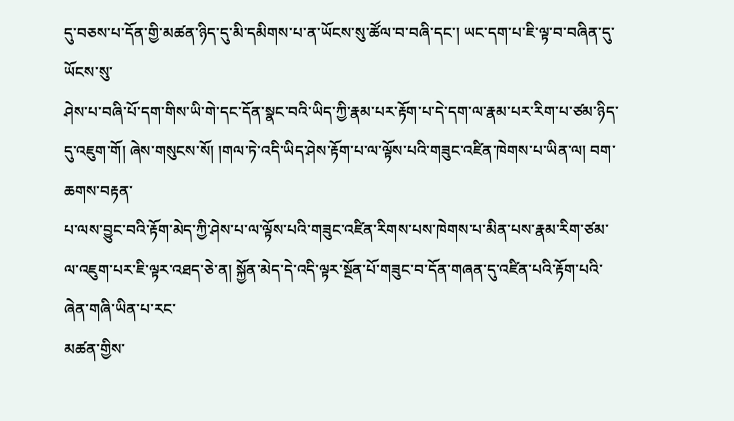དུ་བཅས་པ་དོན་གྱི་མཚན་ཉིད་དུ་མི་དམིགས་པ་ན་ཡོངས་སུ་ཚོལ་བ་བཞི་དང་། ཡང་དག་པ་ཇི་ལྟ་བ་བཞིན་དུ་ཡོངས་སུ་
ཤེས་པ་བཞི་པོ་དག་གིས་ཡི་གེ་དང་དོན་སྣང་བའི་ཡིད་ཀྱི་རྣམ་པར་རྟོག་པ་དེ་དག་ལ་རྣམ་པར་རིག་པ་ཙམ་ཉིད་དུ་འཇུག་གོ། ཞེས་གསུངས་སོ། །གལ་ཏེ་འདི་ཡིད་ཤེས་རྟོག་པ་ལ་ལྟོས་པའི་གཟུང་འཛིན་ཁེགས་པ་ཡིན་ལ། བག་ཆགས་བརྟན་
པ་ལས་བྱུང་བའི་རྟོག་མེད་ཀྱི་ཤེས་པ་ལ་ལྟོས་པའི་གཟུང་འཛིན་རིགས་པས་ཁེགས་པ་མིན་པས་རྣམ་རིག་ཙམ་ལ་འཇུག་པར་ཇི་ལྟར་འཐད་ཅེ་ན། སྐྱོན་མེད་དེ་འདི་ལྟར་སྔོན་པོ་གཟུང་བ་དོན་གཞན་དུ་འཛིན་པའི་རྟོག་པའི་ཞེན་གཞི་ཡིན་པ་རང་
མཚན་གྱིས་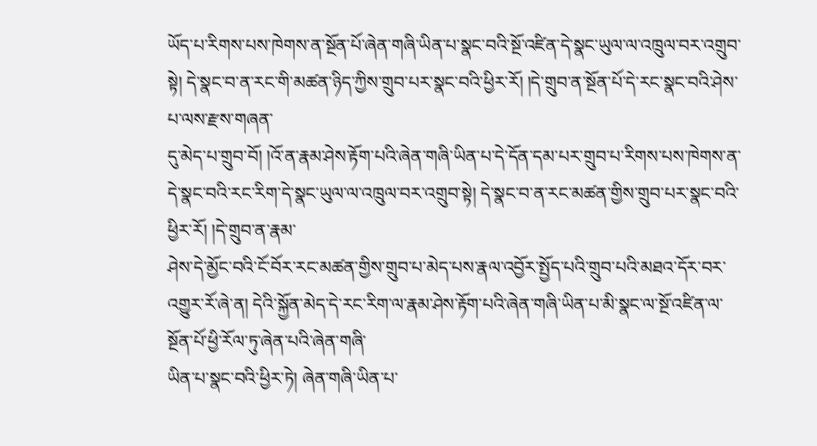ཡོད་པ་རིགས་པས་ཁེགས་ན་སྔོན་པོ་ཞེན་གཞི་ཡིན་པ་སྣང་བའི་སྔོ་འཛིན་དེ་སྣང་ཡུལ་ལ་འཁྲུལ་བར་འགྲུབ་སྟེ། དེ་སྣང་བ་ན་རང་གི་མཚན་ཉིད་ཀྱིས་གྲུབ་པར་སྣང་བའི་ཕྱིར་རོ། །དེ་གྲུབ་ན་སྔོན་པོ་དེ་རང་སྣང་བའི་ཤེས་པ་ལས་རྫས་གཞན་
དུ་མེད་པ་གྲུབ་བོ། །འོ་ན་རྣམ་ཤེས་རྟོག་པའི་ཞེན་གཞི་ཡིན་པ་དེ་དོན་དམ་པར་གྲུབ་པ་རིགས་པས་ཁེགས་ན་དེ་སྣང་བའི་རང་རིག་དེ་སྣང་ཡུལ་ལ་འཁྲུལ་བར་འགྲུབ་སྟེ། དེ་སྣང་བ་ན་རང་མཚན་གྱིས་གྲུབ་པར་སྣང་བའི་ཕྱིར་རོ། །དེ་གྲུབ་ན་རྣམ་
ཤེས་དེ་མྱོང་བའི་ངོ་བོར་རང་མཚན་གྱིས་གྲུབ་པ་མེད་པས་རྣལ་འབྱོར་སྤྱོད་པའི་གྲུབ་པའི་མཐའ་དོར་བར་འགྱུར་རོ་ཞེ་ན། དེའི་སྐྱོན་མེད་དེ་རང་རིག་ལ་རྣམ་ཤེས་རྟོག་པའི་ཞེན་གཞི་ཡིན་པ་མི་སྣང་ལ་སྔོ་འཛིན་ལ་སྔོན་པོ་ཕྱི་རོལ་ཏུ་ཞེན་པའི་ཞེན་གཞི་
ཡིན་པ་སྣང་བའི་ཕྱིར་ཏེ། ཞེན་གཞི་ཡིན་པ་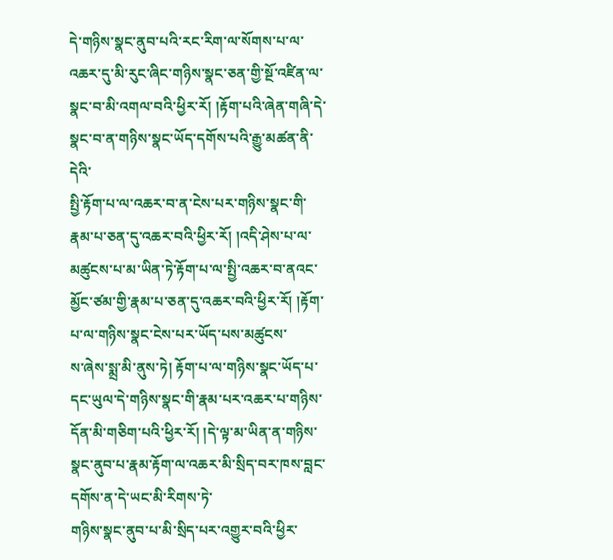དེ་གཉིས་སྣང་ནུབ་པའི་རང་རིག་ལ་སོགས་པ་ལ་འཆར་དུ་མི་རུང་ཞིང་གཉིས་སྣང་ཅན་གྱི་སྔོ་འཛིན་ལ་སྣང་བ་མི་འགལ་བའི་ཕྱིར་རོ། །རྟོག་པའི་ཞེན་གཞི་དེ་སྣང་བ་ན་གཉིས་སྣང་ཡོད་དགོས་པའི་རྒྱུ་མཚན་ནི་དེའི་
སྤྱི་རྟོག་པ་ལ་འཆར་བ་ན་ངེས་པར་གཉིས་སྣང་གི་རྣམ་པ་ཅན་དུ་འཆར་བའི་ཕྱིར་རོ། །འདི་ཤེས་པ་ལ་མཚུངས་པ་མ་ཡིན་ཏེ་རྟོག་པ་ལ་སྤྱི་འཆར་བ་ནའང་མྱོང་ཙམ་གྱི་རྣམ་པ་ཅན་དུ་འཆར་བའི་ཕྱིར་རོ། །རྟོག་པ་ལ་གཉིས་སྣང་ངེས་པར་ཡོད་པས་མཚུངས་
ས་ཞེས་སྨྲ་མི་ནུས་ཏེ། རྟོག་པ་ལ་གཉིས་སྣང་ཡོད་པ་དང་ཡུལ་དེ་གཉིས་སྣང་གི་རྣམ་པར་འཆར་པ་གཉིས་དོན་མི་གཅིག་པའི་ཕྱིར་རོ། །དེ་ལྟ་མ་ཡིན་ན་གཉིས་སྣང་ནུབ་པ་རྣམ་རྟོག་ལ་འཆར་མི་སྲིད་བར་ཁས་བླང་དགོས་ན་དེ་ཡང་མི་རིགས་ཏེ་
གཉིས་སྣང་ནུབ་པ་མི་སྲིད་པར་འགྱུར་བའི་ཕྱིར་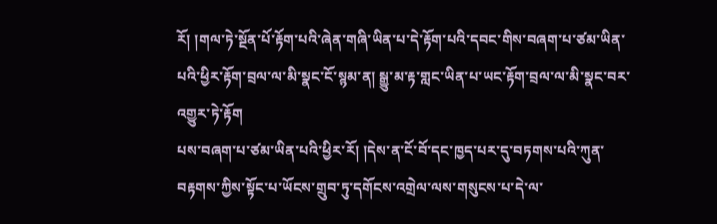རོ། །གལ་ཏེ་སྔོན་པོ་རྟོག་པའི་ཞེན་གཞི་ཡིན་པ་དེ་རྟོག་པའི་དབང་གིས་བཞག་པ་ཙམ་ཡིན་པའི་ཕྱིར་རྟོག་བྲལ་ལ་མི་སྣང་ངོ་སྙམ་ན། སྒྱུ་མ་རྟ་གླང་ཡིན་པ་ཡང་རྟོག་བྲལ་ལ་མི་སྣང་བར་འགྱུར་ཏེ་རྟོག
པས་བཞག་པ་ཙམ་ཡིན་པའི་ཕྱིར་རོ། །དེས་ན་ངོ་བོ་དང་ཁྱད་པར་དུ་བཏགས་པའི་ཀུན་བརྟགས་ཀྱིས་སྟོང་པ་ཡོངས་གྲུབ་ཏུ་དགོངས་འགྲེལ་ལས་གསུངས་པ་དེ་ལ་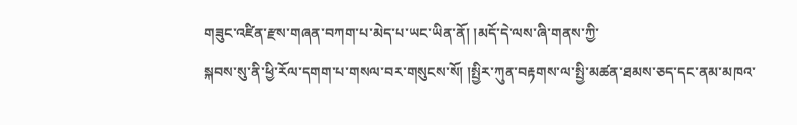གཟུང་འཛིན་རྫས་གཞན་བཀག་པ་མེད་པ་ཡང་ཡིན་ནོ། །མདོ་དེ་ལས་ཞི་གནས་ཀྱི་
སྐབས་སུ་ནི་ཕྱི་རོལ་དགག་པ་གསལ་བར་གསུངས་སོ། །སྤྱིར་ཀུན་བརྟགས་ལ་སྤྱི་མཚན་ཐམས་ཅད་དང་ནམ་མཁའ་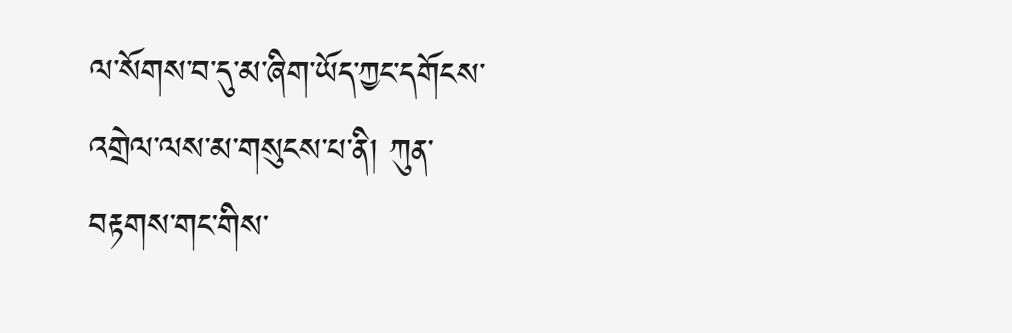ལ་སོགས་བ་དུ་མ་ཞིག་ཡོད་ཀྱང་དགོངས་འགྲེལ་ལས་མ་གསུངས་པ་ནི། ཀུན་བརྟགས་གང་གིས་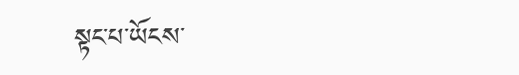སྟང་པ་ཡོངས་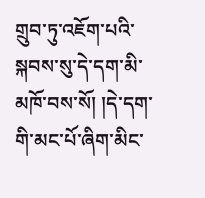གྲུབ་ཏུ་འཇོག་པའི་སྐབས་སུ་དེ་དག་མི་མཁོ་བས་སོ། །དེ་དག་གི་མང་པོ་ཞིག་མིང་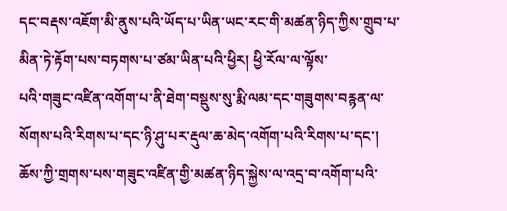དང་བརྡས་འཇོག་མི་ནུས་པའི་ཡོད་པ་ཡིན་ཡང་རང་གི་མཚན་ཉིད་ཀྱིས་གྲུབ་པ་མིན་ཏེ་རྟོག་པས་བཏགས་པ་ཙམ་ཡིན་པའི་ཕྱིར། ཕྱི་རོལ་ལ་ལྟོས་
པའི་གཟུང་འཛིན་འགོག་པ་ནི་ཐེག་བསྡུས་སུ་རྨི་ལམ་དང་གཟུགས་བརྙན་ལ་སོགས་པའི་རིགས་པ་དང་ཉི་ཤུ་པར་རྡུལ་ཆ་མེད་འགོག་པའི་རིགས་པ་དང་། ཆོས་ཀྱི་གྲགས་པས་གཟུང་འཛིན་གྱི་མཚན་ཉིད་སྐྱེས་ལ་འདྲ་བ་འགོག་པའི་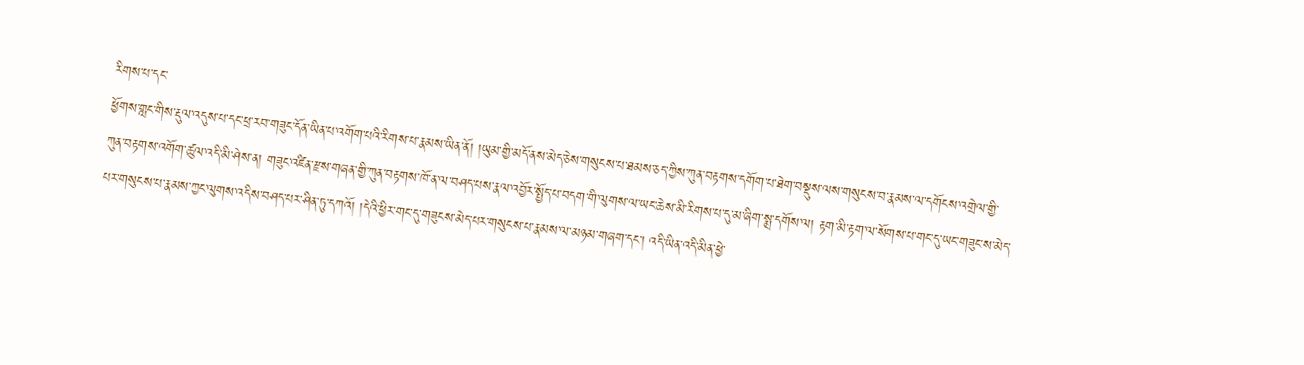རིགས་པ་དང་
ཕྱོགས་གླང་གིས་རྡུལ་འདུས་པ་དང་ཕྲ་རབ་གཟུང་དོན་ཡིན་པ་འགོག་པའི་རིགས་པ་རྣམས་ཡིན་ནོ། །ཡུམ་གྱི་མདོ་ནས་མེད་ཅེས་གསུངས་པ་ཐམས་ཅད་ཀྱིས་ཀུན་བརྟགས་དགོག་པ་ཐེག་བསྡུས་ལས་གསུངས་བ་རྣམས་ལ་དགོངས་འགྲེལ་གྱི་
ཀུན་བརྟགས་འགོག་ཚུལ་འདི་མི་ཤེས་ན། གཟུང་འཛིན་རྫས་གཞན་གྱི་ཀུན་བརྟགས་ཁོ་ན་ལ་བཤད་པས་རྣལ་འབྱོར་སྤྱོད་པ་བདག་གི་ལུགས་ལ་ཡང་ཆེས་མི་རིགས་པ་དུ་མ་ཞིག་སྨྲ་དགོས་ལ། རྟག་མི་རྟག་ལ་སོགས་པ་གང་དུ་ཡང་གཟུང་ས་མེད་
པར་གསུངས་པ་རྣམས་ཀྱང་ལུགས་འདིས་བཤད་པར་ཤིན་ཏུ་དཀའོ། །དེའི་ཕྱིར་གང་དུ་གཟུངས་མེད་པར་གསུངས་པ་རྣམས་ལ་མཉམ་གཞག་དང་། འདི་ཡིན་འདི་མིན་ཕྱེ་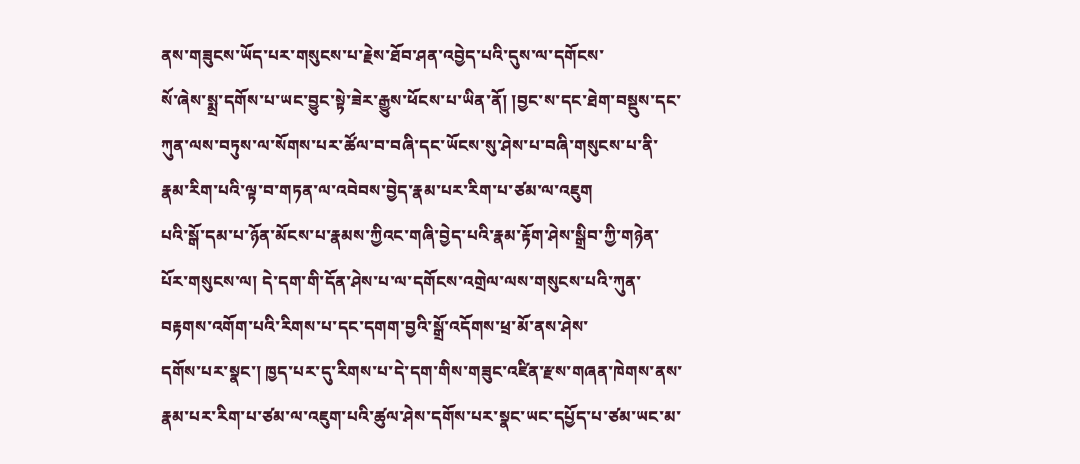ནས་གཟུངས་ཡོད་པར་གསུངས་པ་རྗེས་ཐོབ་ཤན་འབྱེད་པའི་དུས་ལ་དགོངས་
སོ་ཞེས་སྨྲ་དགོས་པ་ཡང་བྱུང་སྟེ་ཟེར་རྒྱུས་ཕོངས་པ་ཡིན་ནོ། །བྱང་ས་དང་ཐེག་བསྡུས་དང་ཀུན་ལས་བཏུས་ལ་སོགས་པར་ཚོལ་བ་བཞི་དང་ཡོངས་སུ་ཤེས་པ་བཞི་གསུངས་པ་ནི་རྣམ་རིག་པའི་ལྟ་བ་གཏན་ལ་འབེབས་བྱེད་རྣམ་པར་རིག་པ་ཙམ་ལ་འཇུག
པའི་སྒོ་དམ་པ་ཉོན་མོངས་པ་རྣམས་ཀྱིའང་གཞི་བྱེད་པའི་རྣམ་རྟོག་ཤེས་སྒྲིབ་ཀྱི་གཉེན་པོར་གསུངས་ལ། དེ་དག་གི་དོན་ཤེས་པ་ལ་དགོངས་འགྲེལ་ལས་གསུངས་པའི་ཀུན་བརྟགས་འགོག་པའི་རིགས་པ་དང་དགག་བྱའི་སྒྲོ་འདོགས་ཕྲ་མོ་ནས་ཤེས་
དགོས་པར་སྣང་། ཁྱད་པར་དུ་རིགས་པ་དེ་དག་གིས་གཟུང་འཛིན་རྫས་གཞན་ཁེགས་ནས་རྣམ་པར་རིག་པ་ཙམ་ལ་འཇུག་པའི་ཚུལ་ཤེས་དགོས་པར་སྣང་ཡང་དཔྱོད་པ་ཙམ་ཡང་མ་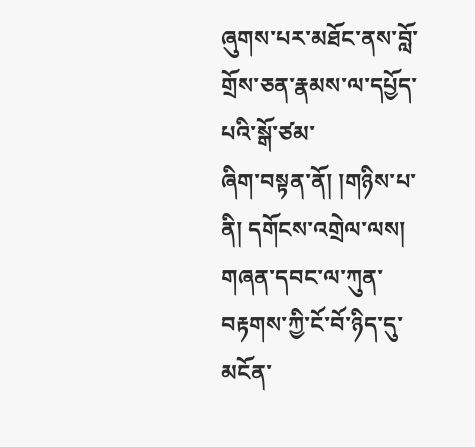ཞུགས་པར་མཐོང་ནས་བློ་གྲོས་ཅན་རྣམས་ལ་དཔྱོད་པའི་སྒོ་ཙམ་
ཞིག་བསྟན་ནོ། །གཉིས་པ་ནི། དགོངས་འགྲེལ་ལས། གཞན་དབང་ལ་ཀུན་བརྟགས་ཀྱི་ངོ་བོ་ཉིད་དུ་མངོན་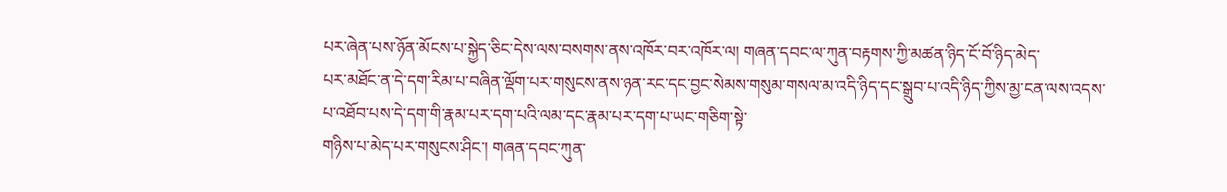པར་ཞེན་པས་ཉོན་མོངས་པ་སྐྱེད་ཅིང་དེས་ལས་བསགས་ནས་འཁོར་བར་འཁོར་ལ། གཞན་དབང་ལ་ཀུན་བརྟགས་ཀྱི་མཚན་ཉིད་ངོ་བོ་ཉིད་མེད་
པར་མཐོང་ན་དེ་དག་རིམ་པ་བཞིན་ལྡོག་པར་གསུངས་ནས་ཉན་རང་དང་བྱང་སེམས་གསུམ་གསལ་མ་འདི་ཉིད་དང་སྒྲུབ་པ་འདི་ཉིད་ཀྱིས་མྱ་ངན་ལས་འདས་པ་འཐོབ་པས་དེ་དག་གི་རྣམ་པར་དག་པའི་ལམ་དང་རྣམ་པར་དག་པ་ཡང་གཅིག་སྟེ་
གཉིས་པ་མེད་པར་གསུངས་ཤིང་། གཞན་དབང་ཀུན་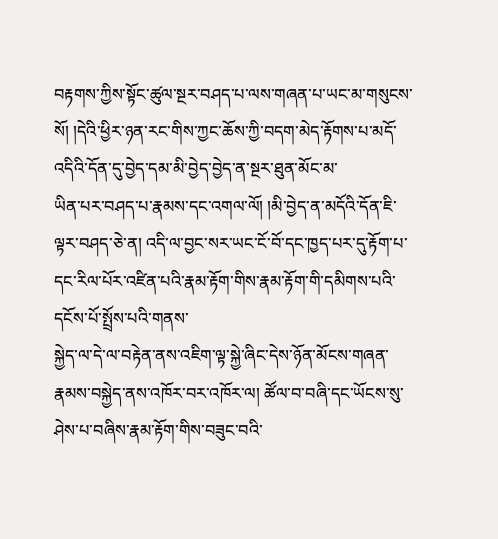བརྟགས་ཀྱིས་སྟོང་ཚུལ་སྔར་བཤད་པ་ལས་གཞན་པ་ཡང་མ་གསུངས་སོ། །དེའི་ཕྱིར་ཉན་རང་གིས་ཀྱང་ཆོས་ཀྱི་བདག་མེད་རྟོགས་པ་མདོ་འདིའི་དོན་དུ་བྱེད་དམ་མི་བྱེད་བྱེད་ན་སྔར་ཐུན་མོང་མ་
ཡིན་པར་བཤད་པ་རྣམས་དང་འགལ་ལོ། །མི་བྱེད་ན་མདོའི་དོན་ཇི་ལྟར་བཤད་ཅེ་ན། འདི་ལ་བྱང་སར་ཡང་ངོ་བོ་དང་ཁྱད་པར་དུ་རྟོག་པ་དང་རིལ་པོར་འཛིན་པའི་རྣམ་རྟོག་གིས་རྣམ་རྟོག་གི་དམིགས་པའི་དངོས་པོ་སྤྲོས་པའི་གནས་
སྐྱེད་ལ་དེ་ལ་བརྟེན་ནས་འཇིག་ལྟ་སྐྱེ་ཞིང་དེས་ཉོན་མོངས་གཞན་རྣམས་བསྐྱེད་ནས་འཁོར་བར་འཁོར་ལ། ཚོལ་བ་བཞི་དང་ཡོངས་སུ་ཤེས་པ་བཞིས་རྣམ་རྟོག་གིས་བཟུང་བའི་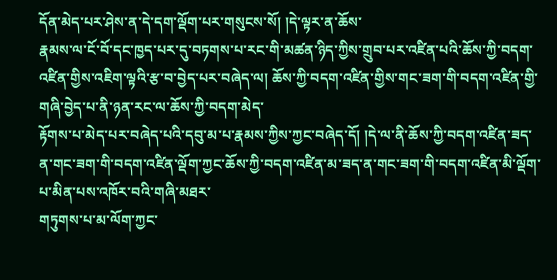དོན་མེད་པར་ཤེས་ན་དེ་དག་ལྡོག་པར་གསུངས་སོ། །དེ་ལྟར་ན་ཆོས་
རྣམས་ལ་ངོ་བོ་དང་ཁྱད་པར་དུ་བཏགས་པ་རང་གི་མཚན་ཉིད་ཀྱིས་གྲུབ་པར་འཛིན་པའི་ཆོས་ཀྱི་བདག་འཛིན་གྱིས་འཇིག་ལྟའི་རྩ་བ་བྱེད་པར་བཞེད་ལ། ཆོས་ཀྱི་བདག་འཛིན་གྱིས་གང་ཟག་གི་བདག་འཛིན་གྱི་གཞི་བྱེད་པ་ནི་ཉན་རང་ལ་ཆོས་ཀྱི་བདག་མེད་
རྟོགས་པ་མེད་པར་བཞེད་པའི་དབུ་མ་པ་རྣམས་ཀྱིས་ཀྱང་བཞེད་དོ། །དེ་ལ་ནི་ཆོས་ཀྱི་བདག་འཛིན་ཟད་ན་གང་ཟག་གི་བདག་འཛིན་ལྡོག་ཀྱང་ཆོས་ཀྱི་བདག་འཛིན་མ་ཟད་ན་གང་ཟག་གི་བདག་འཛིན་མི་ལྡོག་པ་མིན་པས་འཁོར་བའི་གཞི་མཐར་
གཏུགས་པ་མ་ལོག་ཀྱང་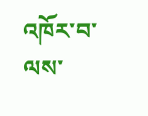འཁོར་བ་ལས་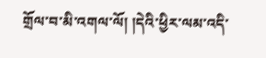གྲོལ་བ་མི་འགལ་ལོ། །དེའི་ཕྱིར་ལམ་འདི་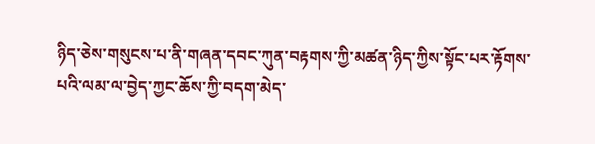ཉིད་ཅེས་གསུངས་པ་ནི་གཞན་དབང་ཀུན་བརྟགས་ཀྱི་མཚན་ཉིད་ཀྱིས་སྟོང་པར་རྟོགས་པའི་ལམ་ལ་བྱེད་ཀྱང་ཆོས་ཀྱི་བདག་མེད་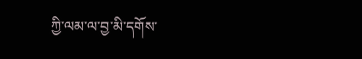ཀྱི་ལམ་ལ་བྱ་མི་དགོས་